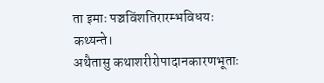ता इमाः पञ्चविंशतिरारम्भविधयः कथ्यन्ते।
अथैतासु कथाशरीरोपादानकारणभूताः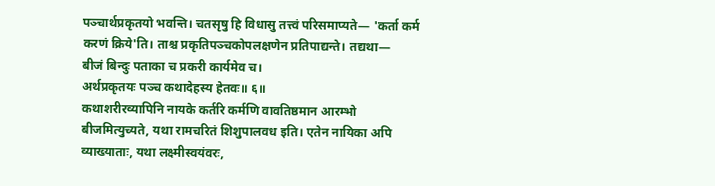पञ्चार्थप्रकृतयो भवन्ति। चतसृषु हि विधासु तत्त्वं परिसमाप्यते— 'कर्ता कर्म करणं क्रिये'ति। ताश्च प्रकृतिपञ्चकोपलक्षणेन प्रतिपाद्यन्ते। तद्यथा—
बीजं बिन्दुः पताका च प्रकरी कार्यमेव च।
अर्थप्रकृतयः पञ्च कथादेहस्य हेतवः॥ ६॥
कथाशरीरव्यापिनि नायके कर्तरि कर्मणि वावतिष्ठमान आरम्भो बीजमित्युच्यते, यथा रामचरितं शिशुपालवध इति। एतेन नायिका अपि व्याख्याताः, यथा लक्ष्मीस्वयंवरः,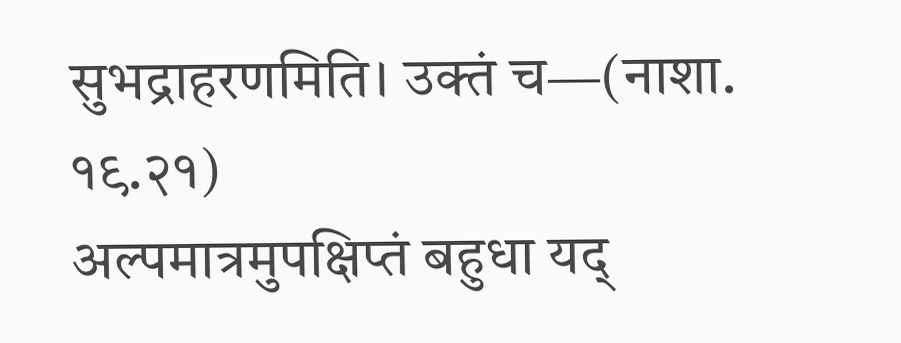सुभद्राहरणमिति। उक्तं च—(नाशा. १९.२१)
अल्पमात्रमुपक्षिप्तं बहुधा यद्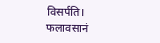विसर्पति।
फलावसानं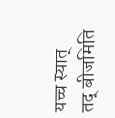यच्च स्यात् तद् बीजमिति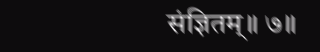संज्ञितम्॥ ७॥